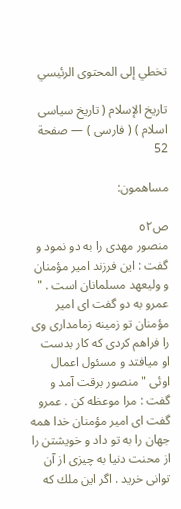تخطي إلى المحتوى الرئيسي

تاريخ الإسلام ( تاريخ سياسى اسلام ) ( فارسى ) — صفحة 52

مساهمون:

ص٥٢
منصور مهدى را به دو نمود و گفت : اين فرزند امير مؤمنان و وليعهد مسلمانان است . " عمرو به دو گفت اى امير مؤمنان تو زمينه زمامدارى وى را فراهم كردى كه كار بدست او ميافتد و مسئول اعمال اوئى " منصور برقت آمد و گفت : مرا موعظه كن . عمرو گفت اى امير مؤمنان خدا همه جهان را به تو داد و خويشتن را از محنت دنيا به چيزى از آن توانى خريد . اگر اين ملك كه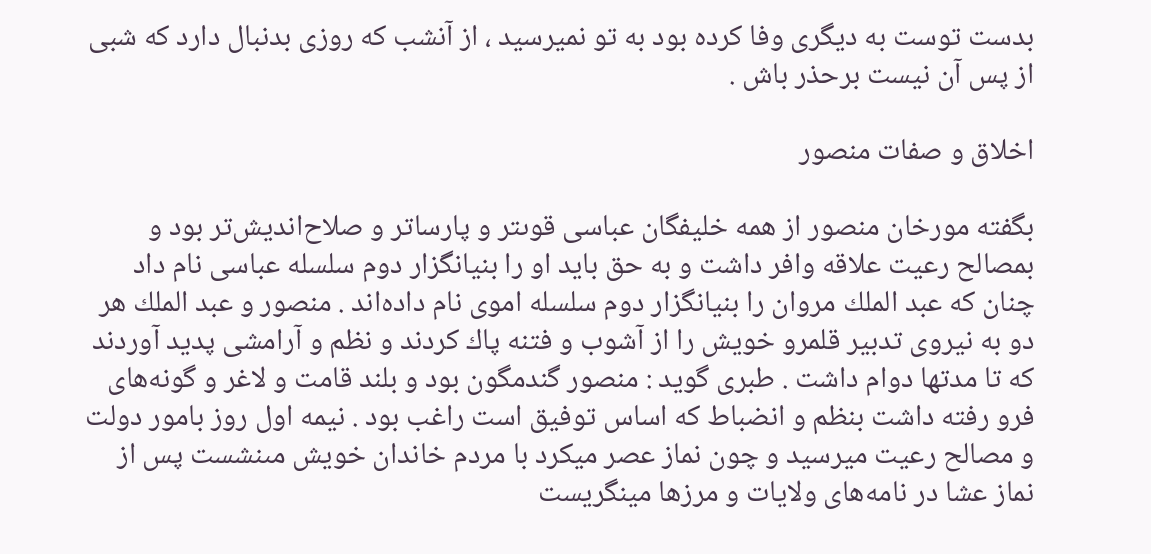بدست توست به ديگرى وفا كرده بود به تو نميرسيد ، از آنشب كه روزى بدنبال دارد كه شبى از پس آن نيست برحذر باش .

اخلاق و صفات منصور

بگفته مورخان منصور از همه خليفگان عباسى قوىتر و پارساتر و صلاح‌انديش‌تر بود و بمصالح رعيت علاقه وافر داشت و به حق بايد او را بنيانگزار دوم سلسله عباسى نام داد چنان كه عبد الملك مروان را بنيانگزار دوم سلسله اموى نام داده‌اند . منصور و عبد الملك هر دو به نيروى تدبير قلمرو خويش را از آشوب و فتنه پاك كردند و نظم و آرامشى پديد آوردند كه تا مدتها دوام داشت . طبرى گويد : منصور گندمگون بود و بلند قامت و لاغر و گونه‌هاى فرو رفته داشت بنظم و انضباط كه اساس توفيق است راغب بود . نيمه اول روز بامور دولت و مصالح رعيت ميرسيد و چون نماز عصر ميكرد با مردم خاندان خويش مىنشست پس از نماز عشا در نامه‌هاى ولايات و مرزها مينگريست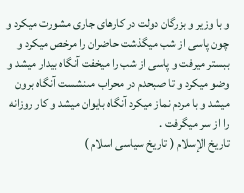و با وزير و بزرگان دولت در كارهاى جارى مشورت ميكرد و چون پاسى از شب ميگذشت حاضران را مرخص ميكرد و ببستر ميرفت و پاسى از شب را ميخفت آنگاه بيدار ميشد و وضو ميكرد و تا صبحدم در محراب مىنشست آنگاه برون ميشد و با مردم نماز ميكرد آنگاه بايوان ميشد و كار روزانه را از سر ميگرفت .
تاريخ الإسلام ( تاريخ سياسى اسلام )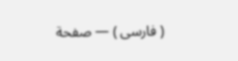( فارسى ) — صفحة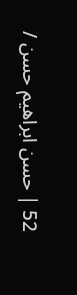52 | حسن ابراهيم حسن /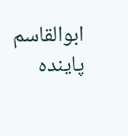ابوالقاسم پاينده